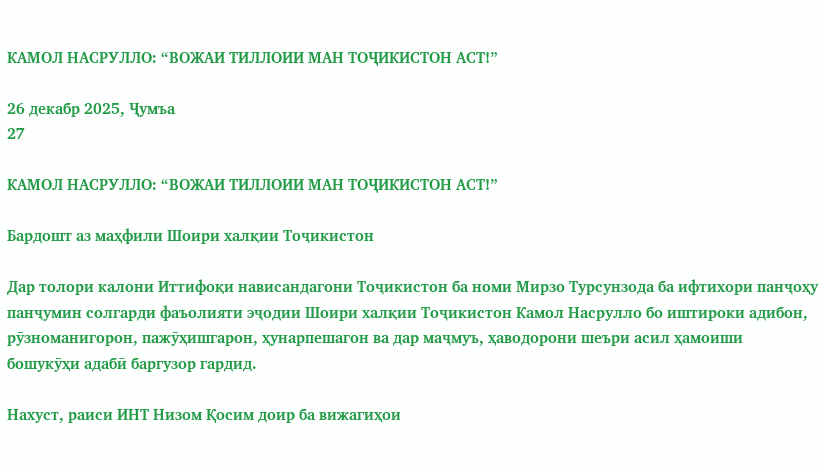КАМОЛ НАСРУЛЛО: “ВОЖАИ ТИЛЛОИИ МАН ТОҶИКИСТОН АСТ!”

26 декабр 2025, Ҷумъа
27

КАМОЛ НАСРУЛЛО: “ВОЖАИ ТИЛЛОИИ МАН ТОҶИКИСТОН АСТ!”

Бардошт аз маҳфили Шоири халқии Тоҷикистон

Дар толори калони Иттифоқи нависандагони Тоҷикистон ба номи Мирзо Турсунзода ба ифтихори панҷоҳу панҷумин солгарди фаъолияти эҷодии Шоири халқии Тоҷикистон Камол Насрулло бо иштироки адибон, рӯзноманигорон, пажӯҳишгарон, ҳунарпешагон ва дар маҷмуъ, ҳаводорони шеъри асил ҳамоиши бошукӯҳи адабӣ баргузор гардид.

Нахуст, раиси ИНТ Низом Қосим доир ба вижагиҳои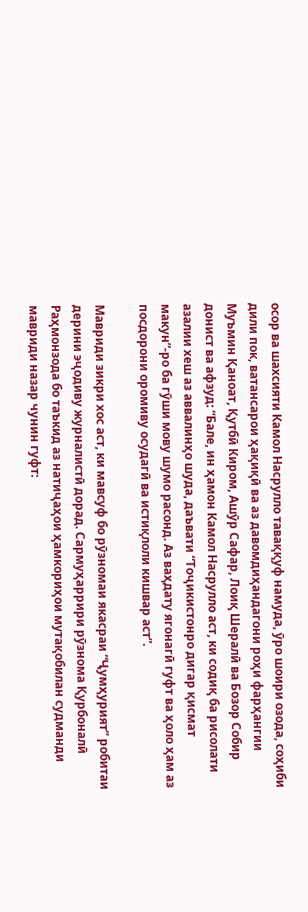осор ва шахсияти Камол Насрулло таваққуф намуда, ӯро шоири озода, соҳиби дили пок, ватансарои ҳақиқӣ ва аз давомдиҳандагони роҳи фарҳангии Муъмин Қаноат, Қутбӣ Киром, Ашӯр Сафар, Лоиқ Шералӣ ва Бозор Собир донист ва афзуд: “Бале, ин ҳамон Камол Насрулло аст, ки содиқ ба рисолати азалии хеш аз аввалинҳо шуда, даъвати “Тоҷикистонро дигар қисмат макун”-ро ба гӯши мову шумо расонд. Аз ваҳдату ягонагӣ гуфт ва ҳоло ҳам аз посдорони оромиву осудагӣ ва истиқлоли кишвар аст”.

Мавриди зикри хос аст, ки мавсуф бо рӯзномаи якасраи “Ҷумҳурият” робитаи дерини эҷодиву журналистӣ дорад. Сармуҳаррири рӯзнома Қурбоналӣ Раҳмонзода бо таъкид аз натиҷаҳои ҳамкориҳои мутақобилан судманди мавриди назар чунин гуфт: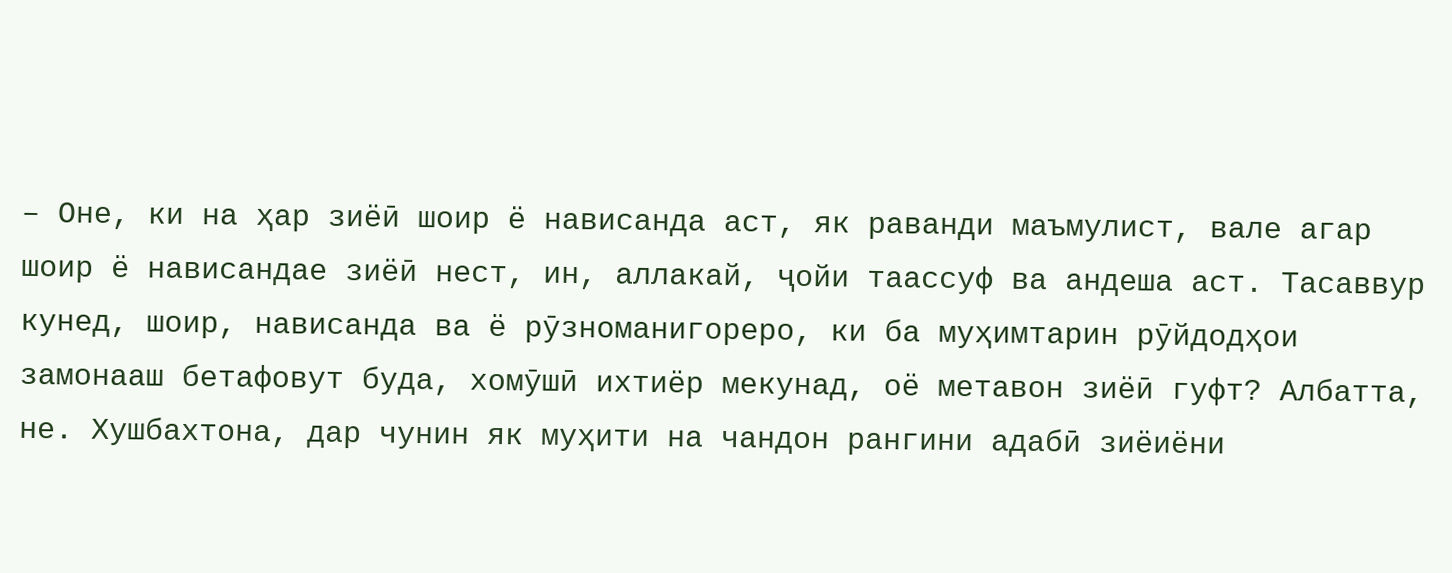– Оне, ки на ҳар зиёӣ шоир ё нависанда аст, як раванди маъмулист, вале агар шоир ё нависандае зиёӣ нест, ин, аллакай, ҷойи таассуф ва андеша аст. Тасаввур кунед, шоир, нависанда ва ё рӯзноманигореро, ки ба муҳимтарин рӯйдодҳои замонааш бетафовут буда, хомӯшӣ ихтиёр мекунад, оё метавон зиёӣ гуфт? Албатта, не. Хушбахтона, дар чунин як муҳити на чандон рангини адабӣ зиёиёни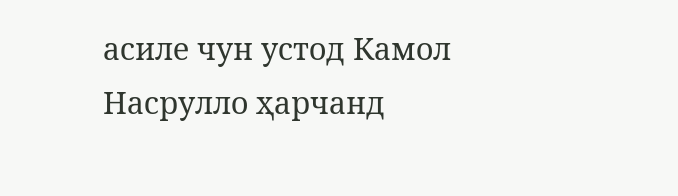асиле чун устод Камол Насрулло ҳарчанд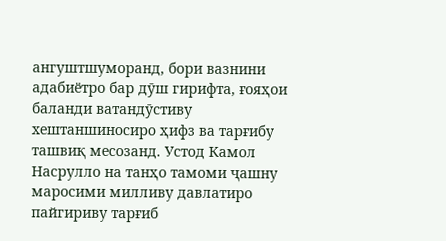ангуштшуморанд, бори вазнини адабиётро бар дӯш гирифта, ғояҳои баланди ватандӯстиву хештаншиносиро ҳифз ва тарғибу ташвиқ месозанд. Устод Камол Насрулло на танҳо тамоми ҷашну маросими милливу давлатиро пайгириву тарғиб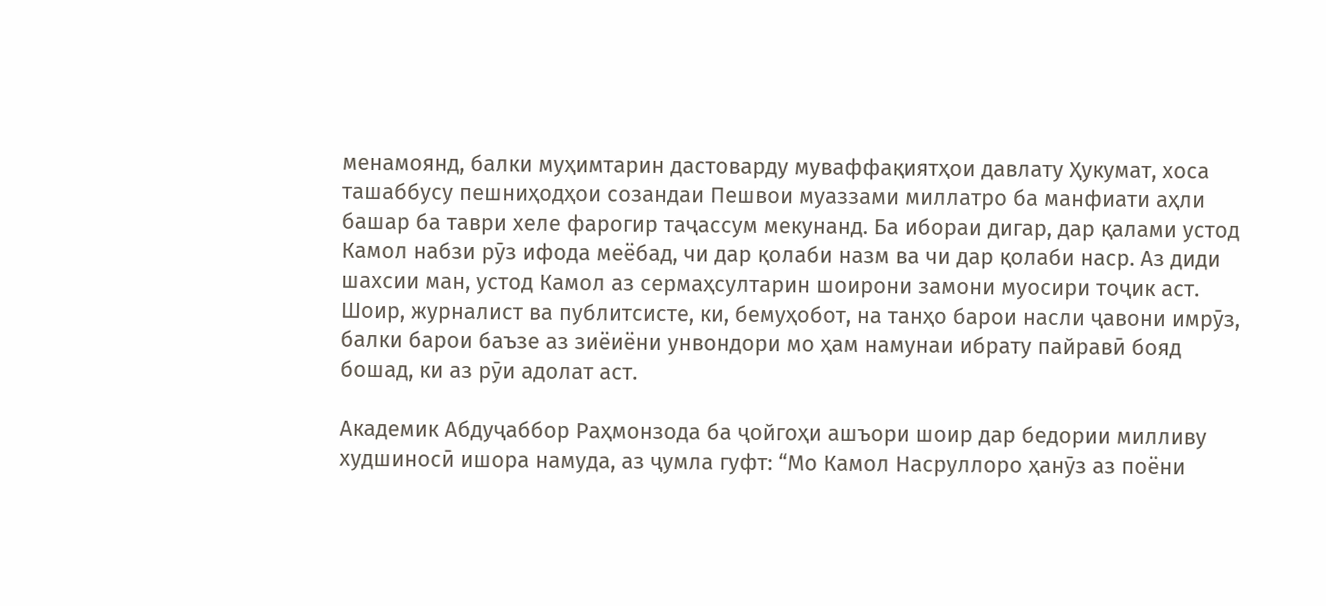менамоянд, балки муҳимтарин дастоварду муваффақиятҳои давлату Ҳукумат, хоса ташаббусу пешниҳодҳои созандаи Пешвои муаззами миллатро ба манфиати аҳли башар ба таври хеле фарогир таҷассум мекунанд. Ба ибораи дигар, дар қалами устод Камол набзи рӯз ифода меёбад, чи дар қолаби назм ва чи дар қолаби наср. Аз диди шахсии ман, устод Камол аз сермаҳсултарин шоирони замони муосири тоҷик аст. Шоир, журналист ва публитсисте, ки, бемуҳобот, на танҳо барои насли ҷавони имрӯз, балки барои баъзе аз зиёиёни унвондори мо ҳам намунаи ибрату пайравӣ бояд бошад, ки аз рӯи адолат аст.

Академик Абдуҷаббор Раҳмонзода ба ҷойгоҳи ашъори шоир дар бедории милливу худшиносӣ ишора намуда, аз ҷумла гуфт: “Мо Камол Насруллоро ҳанӯз аз поёни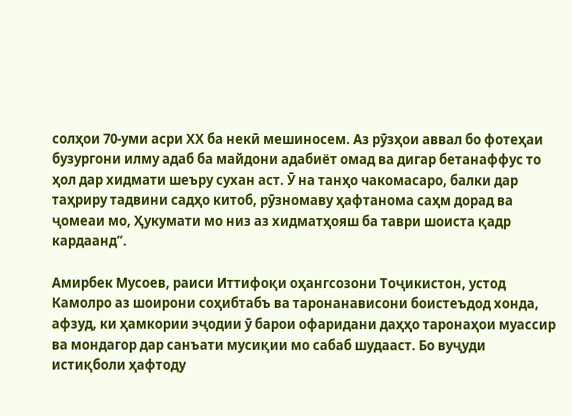солҳои 70-уми асри ХХ ба некӣ мешиносем. Аз рӯзҳои аввал бо фотеҳаи бузургони илму адаб ба майдони адабиёт омад ва дигар бетанаффус то ҳол дар хидмати шеъру сухан аст. Ӯ на танҳо чакомасаро, балки дар таҳриру тадвини садҳо китоб, рӯзномаву ҳафтанома саҳм дорад ва ҷомеаи мо, Ҳукумати мо низ аз хидматҳояш ба таври шоиста қадр кардаанд”.

Амирбек Мусоев, раиси Иттифоқи оҳангсозони Тоҷикистон, устод Камолро аз шоирони соҳибтабъ ва таронанависони боистеъдод хонда, афзуд, ки ҳамкории эҷодии ӯ барои офаридани даҳҳо таронаҳои муассир ва мондагор дар санъати мусиқии мо сабаб шудааст. Бо вуҷуди истиқболи ҳафтоду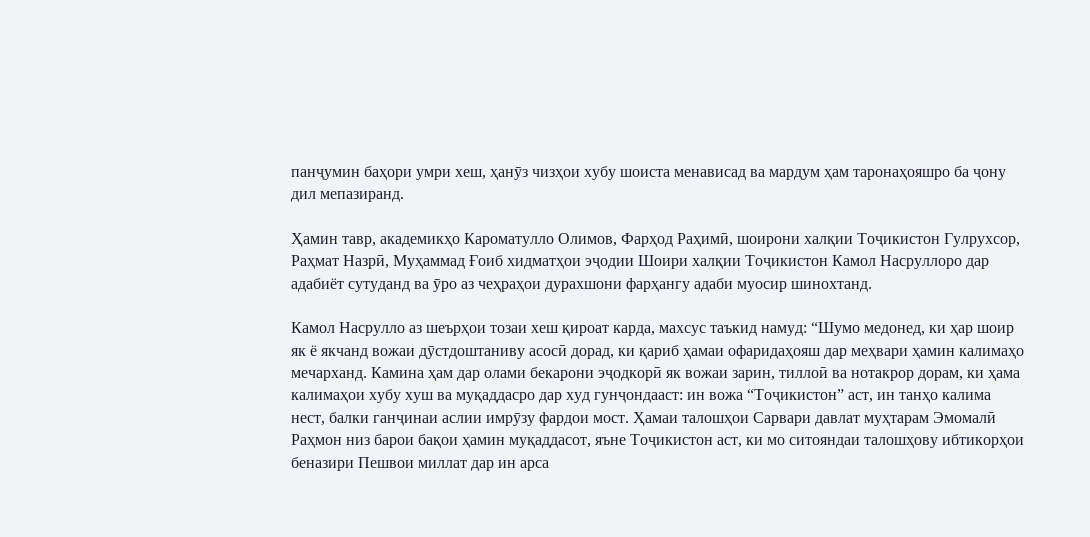панҷумин баҳори умри хеш, ҳанӯз чизҳои хубу шоиста менависад ва мардум ҳам таронаҳояшро ба ҷону дил мепазиранд.

Ҳамин тавр, академикҳо Кароматулло Олимов, Фарҳод Раҳимӣ, шоирони халқии Тоҷикистон Гулрухсор, Раҳмат Назрӣ, Муҳаммад Ғоиб хидматҳои эҷодии Шоири халқии Тоҷикистон Камол Насруллоро дар адабиёт сутуданд ва ӯро аз чеҳраҳои дурахшони фарҳангу адаби муосир шинохтанд.

Камол Насрулло аз шеърҳои тозаи хеш қироат карда, махсус таъкид намуд: “Шумо медонед, ки ҳар шоир як ё якчанд вожаи дӯстдоштаниву асосӣ дорад, ки қариб ҳамаи офаридаҳояш дар меҳвари ҳамин калимаҳо мечарханд. Камина ҳам дар олами бекарони эҷодкорӣ як вожаи зарин, тиллоӣ ва нотакрор дорам, ки ҳама калимаҳои хубу хуш ва муқаддасро дар худ гунҷондааст: ин вожа “Тоҷикистон” аст, ин танҳо калима нест, балки ганҷинаи аслии имрӯзу фардои мост. Ҳамаи талошҳои Сарвари давлат муҳтарам Эмомалӣ Раҳмон низ барои бақои ҳамин муқаддасот, яъне Тоҷикистон аст, ки мо ситояндаи талошҳову ибтикорҳои беназири Пешвои миллат дар ин арса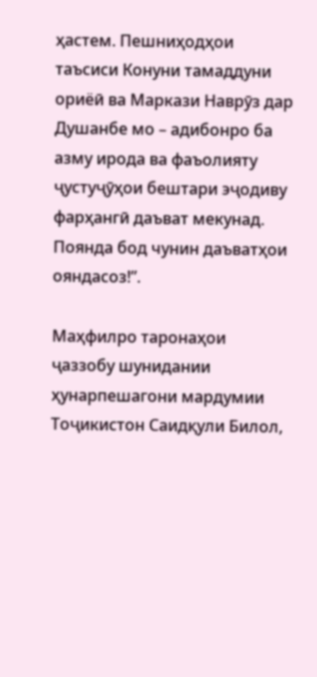ҳастем. Пешниҳодҳои таъсиси Конуни тамаддуни ориёӣ ва Маркази Наврӯз дар Душанбе мо – адибонро ба азму ирода ва фаъолияту ҷустуҷӯҳои бештари эҷодиву фарҳангӣ даъват мекунад. Поянда бод чунин даъватҳои ояндасоз!”.

Маҳфилро таронаҳои ҷаззобу шунидании ҳунарпешагони мардумии Тоҷикистон Саидқули Билол,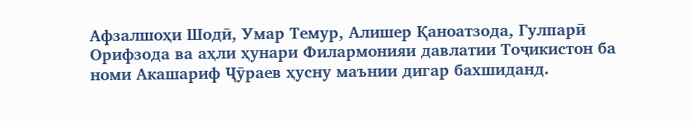Афзалшоҳи Шодӣ, Умар Темур, Алишер Қаноатзода, Гулпарӣ Орифзода ва аҳли ҳунари Филармонияи давлатии Тоҷикистон ба номи Акашариф Ҷӯраев ҳусну маънии дигар бахшиданд.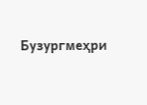Бузургмеҳри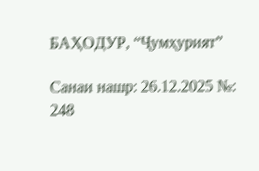БАҲОДУР, “Ҷумҳурият”

Санаи нашр: 26.12.2025 №: 248